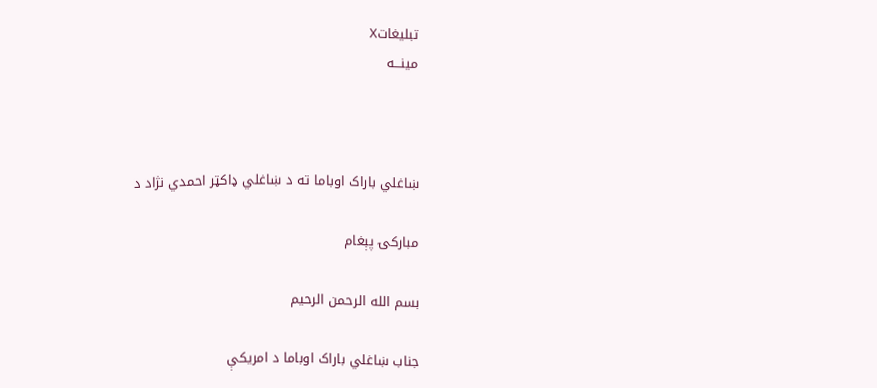تبليغاتX
مينـــه



ښاغلي باراک اوباما ته د ښاغلي ډاکټر احمدي نژاد د

مبارکۍ پېغام

بسم الله الرحمن الرحيم

جناب ښاغلي باراک اوباما د امريکې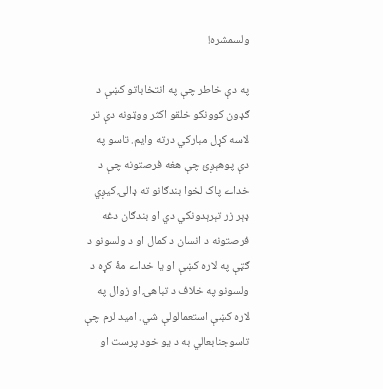ولسمشره!

په دې خاطر چې په انتخاباتو کښې د ګډون کوونکو خلقو اکثر ووټونه دې تر لاسه کړل مبارکي درته وايم. تاسو په دې پوهېږئ چې هغه فرصتونه چې د خداے پاک لخوا بندګانو ته ډالۍ کيږي ډېر زر تېرېدونکي دي او بندګان دغه فرصتونه د انسان د کمال او د ولسونو د ګټې په لاره کښې او يا خداے مۀ کړه د ولسونو په خلاف د تباهۍ او زوال په لاره کښې استعمالولې شي. اميد لرم چې تاسوجنابعالي به د يو خود پرست او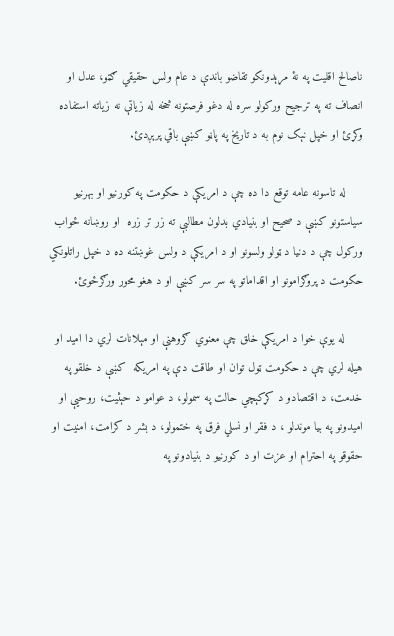ناصالح اقليت په نۀ مړېدونکو تقاضو باندې د عام ولس حقيقي ګټو، عدل او انصاف ته په ترجيح ورکولو سره له دغو فرصتونه څخه له زياتې نه زياته استفاده وکړئ او خپل نېک نوم به د تاريخ په پاڼو کښې باقي پرېږدئ.

     له تاسونه عامه توقع دا ده چې د امريکې د حکومت په کورنيو او بهرنيو سياستونو کښې د صحيح او بنيادي بدلون مطالبې ته زر تر زره  او روښانه ځواب ورکول چې د دنيا د ټولو ولسونو او د امريکې د ولس غوښتنه ده د خپل راتلونکي حکومت د پروګرامونو او اقداماتو په سر سر کښې او د هغو محور ورګرځوئ.

     له يوې خوا د امريکې خلق چې معنوي ګروهنې او مېلانات لري دا اميد او هيله لري چې د حکومت ټول توان او طاقت دې په امريکه  کښې د خلقو په خدمت، د اقتصادو د کړکېچي حالت په سمولو، د عوامو د حېثيت، روحيې او اميدونو په بيا موندلو ، د فقر او نسلي فرق په ختمولو، د بشر د کرامت، امنيت او حقوقو په احترام او عزت او د کورنيو د بنيادونو په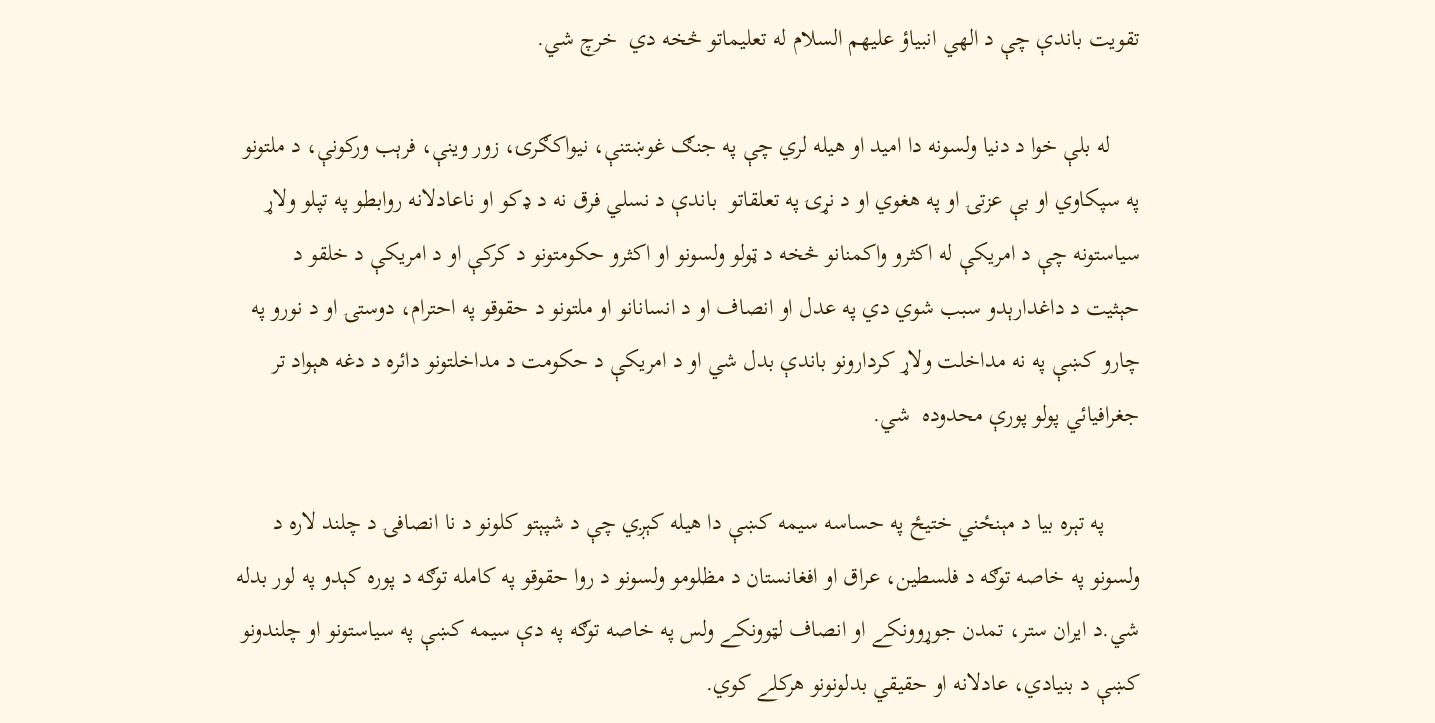تقويت باندې چې د الهي انبياؤ عليهم السلام له تعليماتو څخه دي  خرچ شي.

     له بلې خوا د دنيا ولسونه دا اميد او هيله لري چې په جنګ غوښتنې، نيواکګرۍ، زور وينې، فرېب ورکونې، د ملتونو په سپکاوي او بې عزتۍ او په هغوي او د نړۍ په تعلقاتو  باندې د نسلي فرق نه د ډکو او ناعادلانه روابطو په تپلو ولاړ سياستونه چې د امريکې له اکثرو واکمنانو څخه د ټولو ولسونو او اکثرو حکومتونو د کرکې او د امريکې د خلقو د حېثيت د داغدارېدو سبب شوي دي په عدل او انصاف او د انسانانو او ملتونو د حقوقو په احترام، دوستۍ او د نورو په چارو کښې په نه مداخلت ولاړ کردارونو باندې بدل شي او د امريکې د حکومت د مداخلتونو دائره د دغه هېواد تر جغرافيائي پولو پورې محدوده  شي.

      په تېره بيا د مېنځني ختيځ په حساسه سيمه کښې دا هيله کېږي چې د شپېتو کلونو د نا انصافۍ د چلند لاره د ولسونو په خاصه توګه د فلسطين، عراق او افغانستان د مظلومو ولسونو د روا حقوقو په کامله توګه د پوره کېدو په لور بدله شي.د ايران ستر، تمدن جوړوونکے او انصاف لټوونکے ولس په خاصه توګه په دې سيمه کښې په سياستونو او چلندونو کښې د بنيادي، عادلانه او حقيقي بدلونونو هرکلے کوي.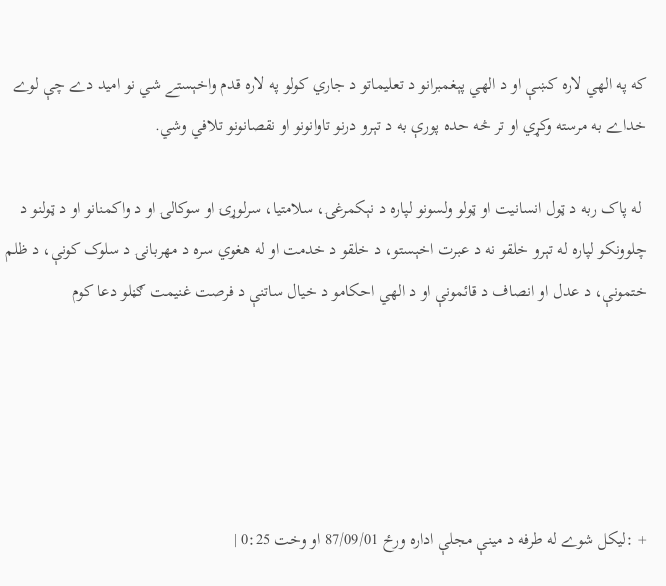که په الهي لاره کښې او د الهي پېغمبرانو د تعليماتو د جاري کولو په لاره قدم واخېستے شي نو اميد دے چې لوے خداے به مرسته وکړي او تر څه حده پورې به د تېرو درنو تاوانونو او نقصانونو تلافي وشي.

 له پاک ربه د ټول انسانيت او ټولو ولسونو لپاره د نېکمرغۍ، سلامتيا، سرلوړۍ او سوکالۍ او د واکمنانو او د ټولنو د چلوونکو لپاره له تېرو خلقو نه د عبرت اخېستو، د خلقو د خدمت او له هغوي سره د مهربانۍ د سلوک کونې، د ظلم ختمونې، د عدل او انصاف د قائمونې او د الهي احکامو د خيال ساتنې د فرصت غنيمت ګڼلو دعا کوم





+ :ليکل شوے له طرفه د مينې مجلې اداره ورځ 87/09/01 او وخت 0:25 |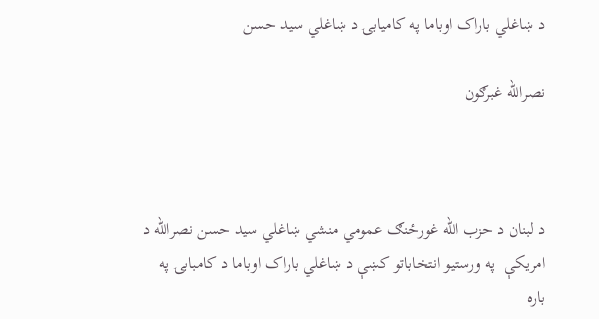د ښاغلي باراک اوباما په کاميابۍ د ښاغلي سيد حسن

نصرالله غبرګون



د لبنان د حزب الله غورځنګ عمومي منشي ښاغلي سيد حسن نصرالله د امريکې  په ورستيو انتخاباتو کښې د ښاغلي باراک اوباما د کامبابۍ په باره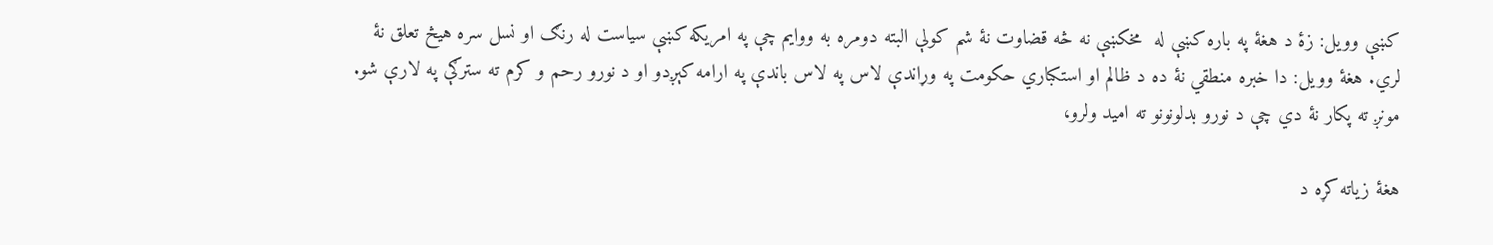کښې وويل: زۀ د هغۀ په باره کښې له  مخکښې نه څه قضاوت نۀ شم کولې البته دومره به ووايم چې په امريکه کښې سياست له رنګ او نسل سره هيڅ تعلق نۀ لري. هغۀ وويل: دا خبره منطقي نۀ ده د ظالم او استکباري حکومت په وړاندې لاس په لاس باندې په ارامه کېږدو او د نورو رحم و کرم ته سترګې په لارې شو. مونږ ته پکار نۀ دي چې د نورو بدلونونو ته اميد ولرو،

هغۀ زياته کړه د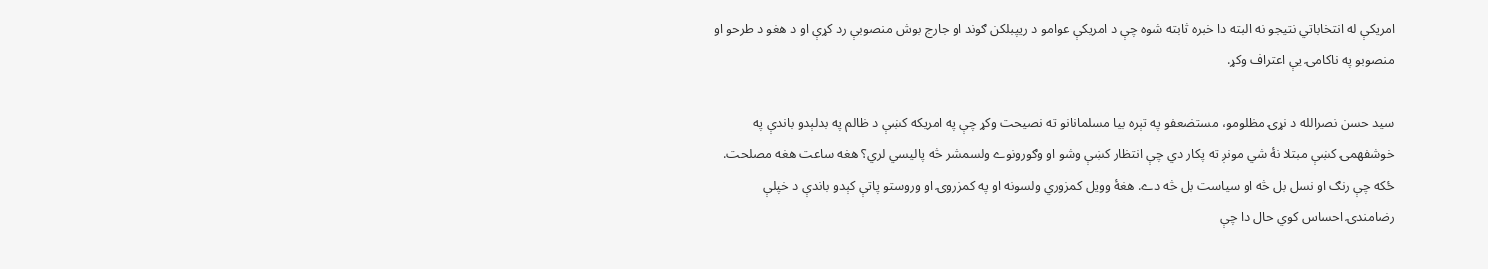امريکې له انتخاباتي نتيجو نه البته دا خبره ثابته شوه چې د امريکې عوامو د ريپبلکن ګوند او جارج بوش منصوبې رد کړې او د هغو د طرحو او منصوبو په ناکامۍ يې اعتراف وکړ.

سيد حسن نصرالله د نړۍ مظلومو، مستضعفو په تېره بيا مسلمانانو ته نصيحت وکړ چې په امريکه کښې د ظالم په بدلېدو باندې په خوشفهمۍ کښې مبتلا نۀ شي مونږ ته پکار دي چې انتظار کښې وشو او وګورونوے ولسمشر څه پاليسي لري؟ هغه ساعت هغه مصلحت. ځکه چې رنګ او نسل بل څه او سياست بل څه دے. هغۀ وويل کمزوري ولسونه او په کمزروۍ او وروستو پاتې کېدو باندې د خپلې رضامندۍ احساس کوي حال دا چې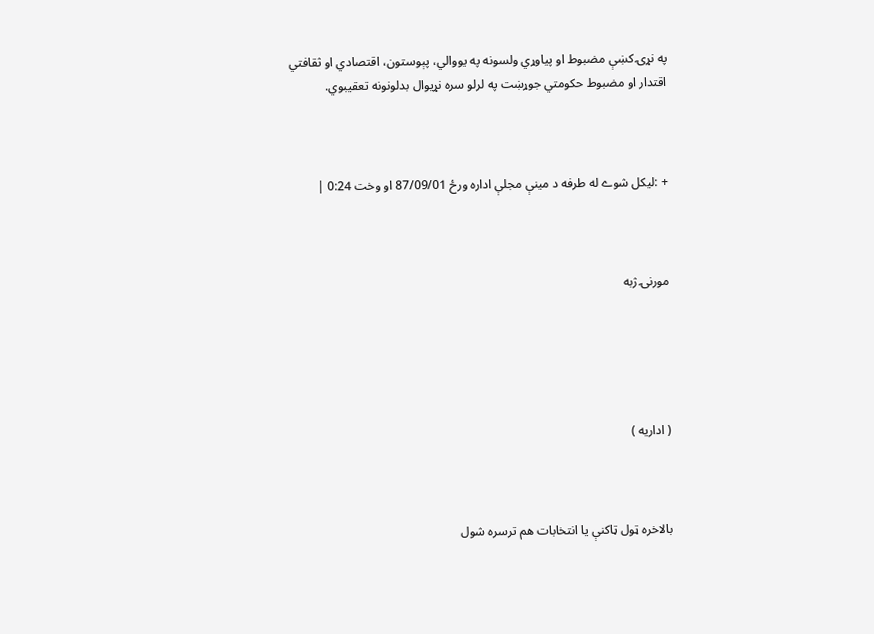په نړۍ کښې مضبوط او پياوړي ولسونه په يووالي، پېوستون، اقتصادي او ثقافتي اقتدار او مضبوط حکومتي جوړښت په لرلو سره نړيوال بدلونونه تعقيبوي.



+ :ليکل شوے له طرفه د مينې مجلې اداره ورځ 87/09/01 او وخت 0:24 |



مورنۍ ژبه





( اداريه )



بالاخره ټول ټاکنې يا انتخابات هم ترسره شول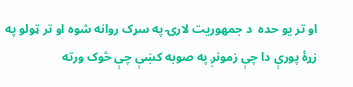او تر يو حده  د جمهوريت لارۍ په سړک روانه شوه او تر ټولو په زړۀ پورې دا چې زمونږ په صوبه کښې چې څوک ورته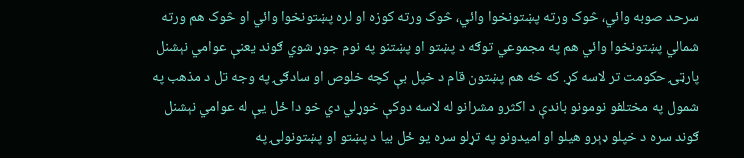سرحد صوبه وائي، څوک ورته پښتونخوا وائي، څوک ورته کوزه او لره پښتونخوا وائي او څوک هم ورته شمالي پښتونخوا وائي هم په مجموعي توګه د پښتو او پښتنو په نوم جوړ شوي ګوند يعنې عوامي نېشنل پارټۍ حکومت تر لاسه کړ. که څه هم پښتون قام د خپل بې کچه خلوص او سادګۍ په وجه تل د مذهب په شمول په مختلفو نومونو باندې د اکثرو مشرانو له لاسه دوکې خوړلي دي خو دا ځل يې له عوامي نېشنل ګوند سره د خپلو ډېرو هيلو او اميدونو په تړلو سره يو ځل بيا د پښتو او پښتونولۍ په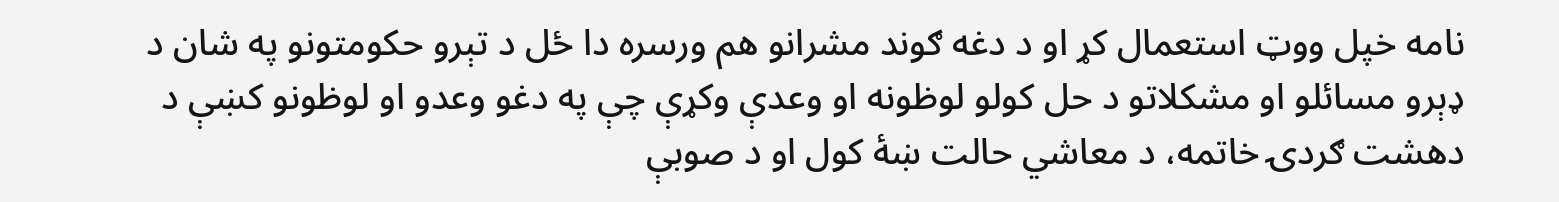نامه خپل ووټ استعمال کړ او د دغه ګوند مشرانو هم ورسره دا ځل د تېرو حکومتونو په شان د ډېرو مسائلو او مشکلاتو د حل کولو لوظونه او وعدې وکړې چې په دغو وعدو او لوظونو کښې د دهشت ګردۍ خاتمه، د معاشي حالت ښۀ کول او د صوبې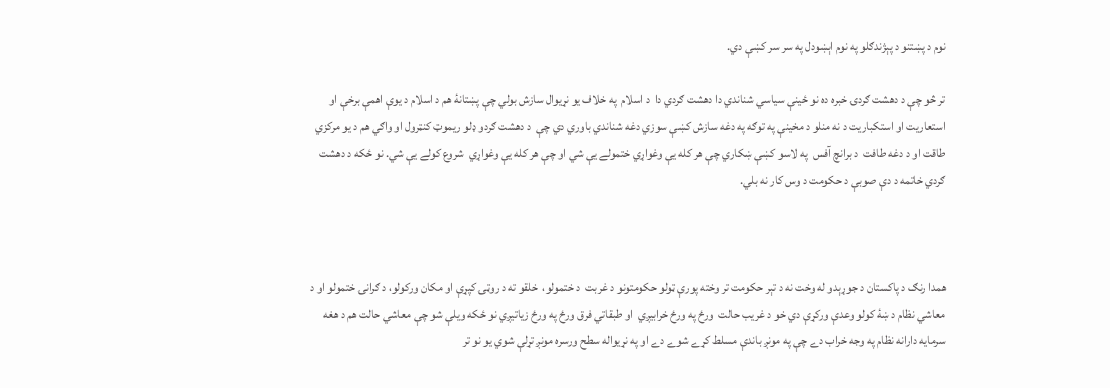نوم د پښتنو د پېژندګلو په نوم اېښودل په سر سر کښې دي.

تر څو چې د دهشت ګردۍ خبره ده نو ځينې سياسي شناندي دا دهشت ګردي دا  د اسلام  په خلاف يو نړيوال سازش بولي چې پښتانۀ هم د اسلام د يوې اهمې برخې او استعاريت او استکباريت د نه منلو د مخينې په توګه په دغه سازش کښې سوزي دغه شناندي باوري دي چې  د دهشت ګردو ډلو ريموټ کنټرول او واګي هم د يو مرکزي طاقت او د دغه طافت  د برانچ آفس  په لاسو کښې ښکاري چې هر کله يې وغواړي ختمولے يې شي او چې هر کله يې وغواړي  شروع کولے يې شي. نو ځکه د دهشت ګردي خاتمه د دې صوبې د حکومت د وس کار نه بلي.



همدا رنګ د پاکستان د جوړېدو له وخت نه د تېر حکومت تر وخته پورې ټولو حکومتونو د غربت  د ختمولو،  خلقو ته د روټۍ کپړې او مکان ورکولو، د ګرانۍ ختمولو او د معاشي نظام د ښۀ کولو وعدې ورکړې دي خو د غريب حالت  ورځ په ورځ خرابيږي  او طبقاتي فرق ورځ په ورځ زياتيږي نو ځکه ويلې شو چې معاشي حالت هم د هغه سرمايه دارانه نظام په وجه خراب دے چې په مونږ باندې مسلط کړے شوے دے او په نړيواله سطح ورسره مونږ تړلې شوي يو نو تر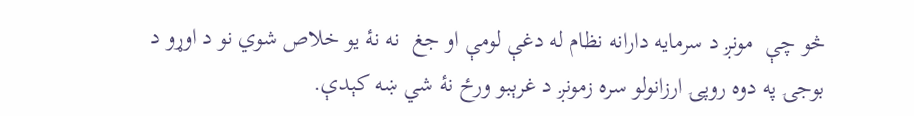څو چې  مونږ د سرمايه دارانه نظام له دغې لومې او جغ  نه نۀ يو خلاص شوي نو د اوړو د بوجۍ په دوه روپۍ ارزانولو سره زمونږ د غرېبو ورځ نۀ شي ښه کېدې.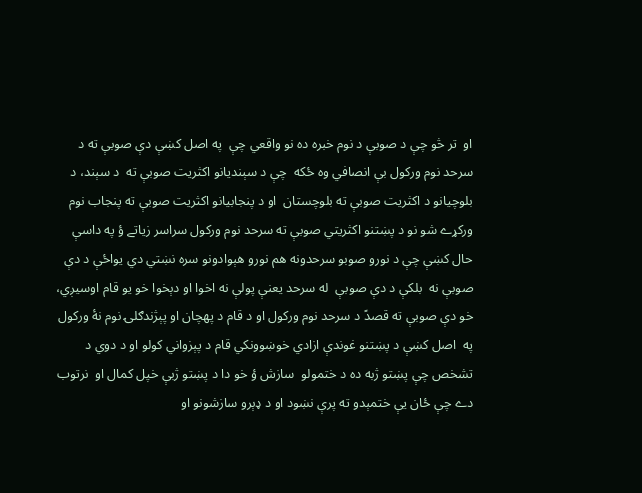او  تر څو چې د صوبې د نوم خبره ده نو واقعي چې  په اصل کښې دې صوبې ته د سرحد نوم ورکول بې انصافي وه ځکه  چې د سېنديانو اکثريت صوبې ته  د سېند، د بلوچيانو د اکثريت صوبې ته بلوچستان  او د پنجابيانو اکثريت صوبې ته پنجاب نوم ورکړے شو نو د پښتنو اکثريتي صوبې ته سرحد نوم ورکول سراسر زياتے ؤ په داسې حال کښې چې د نورو صوبو سرحدونه هم نورو هېوادونو سره نښتي دي يواځې د دې صوبې نه  بلکې د دې صوبې  له سرحد يعنې پولې نه اخوا او دېخوا خو يو قام اوسيږي، خو دې صوبې ته قصدً د سرحد نوم ورکول او د قام د پهچان او پېژندګلۍ نوم نۀ ورکول  په  اصل کښې د پښتنو غوندې ازادي خوښوونکي قام د پېزواني کولو او د دوي د تشخص چې پښتو ژبه ده د ختمولو  سازش ؤ خو دا د پښتو ژبې خپل کمال او  نرتوب دے چې ځان يې ختمېدو ته پرې نښود او د ډېرو سازشونو او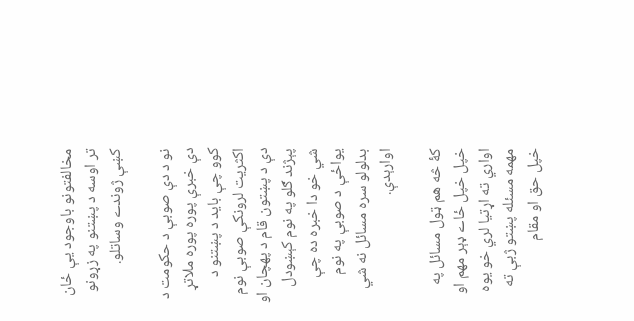مخالفتونو باوجود يې ځان تر اوسه د پښتنو په زړونو کښې ژوندے وساتلو.

نو د دې صوبې د حکومت د دې خبرې پوره پوره ملاتړ کوو چې بايد د پښتنو د اکثريت لرونکې صوبې نوم دې د پښتون قام د پهچان او پېژند ګلو په نوم کېښودل شي خو دا خبره ده چې يواځې د صوبې په نوم بدلولو سره مسائل نه شي اوارېدې.

کۀ څه هم ټول مسائل په خپل خپل ځاے ډېر مهم او اواري ته اړتيا لري خو يوه مهمه مسئله پښتو ژبې ته خپل حق او مقام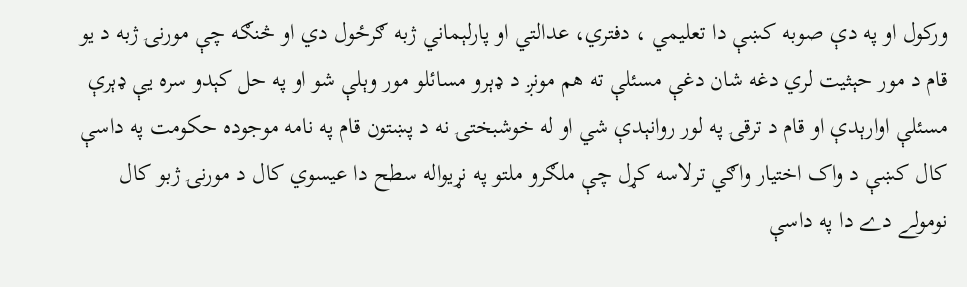ورکول او په دې صوبه کښې دا تعليمي ، دفتري، عدالتي او پارلېماني ژبه ګرځول دي او څنګه چې مورنۍ ژبه د يو قام د مور حېثيت لري دغه شان دغې مسئلې ته هم مونږ د ډېرو مسائلو مور وېلې شو او په حل کېدو سره يې ډېرې مسئلې اوارېدې او قام د ترقۍ په لور روانېدې شي او له خوشبختۍ نه د پښتون قام په نامه موجوده حکومت په داسې کال کښې د واک اختيار واګي ترلاسه کړل چې ملګرو ملتو په نړيواله سطح دا عيسوي کال د مورنۍ ژبو کال نومولے دے دا په داسې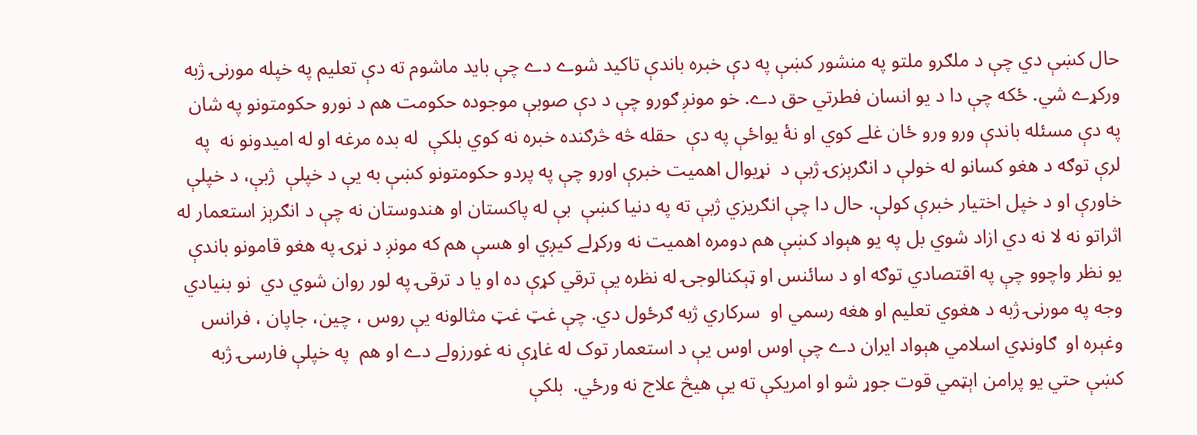حال کښې دي چې د ملګرو ملتو په منشور کښې په دې خبره باندې تاکيد شوے دے چې بايد ماشوم ته دې تعليم په خپله مورنۍ ژبه ورکړے شي. ځکه چې دا د يو انسان فطرتي حق دے. خو مونږ ګورو چې د دې صوبې موجوده حکومت هم د نورو حکومتونو په شان په دې مسئله باندې ورو ورو ځان غلے کوي او نۀ يواځې په دې  حقله څه څرګنده خبره نه کوي بلکې  له بده مرغه او له اميدونو نه  په  لرې توګه د هغو کسانو له خولې د انګرېزۍ ژبې د  نړيوال اهميت خبرې اورو چې په پردو حکومتونو کښې به يې د خپلې  ژبې، د خپلې خاورې او د خپل اختيار خبرې کولې. حال دا چې انګريزي ژبې ته په دنيا کښې  بې له پاکستان او هندوستان نه چې د انګرېز استعمار له اثراتو نه لا نه دي ازاد شوي بل په يو هېواد کښې هم دومره اهميت نه ورکړلے کيږي او هسې هم که مونږ د نړۍ په هغو قامونو باندې يو نظر واچوو چې په اقتصادي توګه او د سائنس او ټېکنالوجۍ له نظره يې ترقي کړې ده او يا د ترقۍ په لور روان شوي دي  نو بنيادي وجه په مورنۍ ژبه د هغوي تعليم او هغه رسمي او  سرکاري ژبه ګرځول دي. چې غټ غټ مثالونه يې روس ، چين، جاپان ، فرانس وغېره او  ګاونډي اسلامي هېواد ايران دے چې اوس اوس يې د استعمار توک له غاړې نه غورزولے دے او هم  په خپلې فارسۍ ژبه کښې حتي يو پرامن اېټمي قوت جوړ شو او امريکې ته يې هيڅ علاج نه ورځي.  بلکې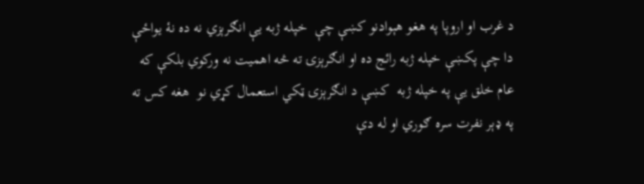د غرب او اروپا په هغو هېوادنو کښې چې  خپله ژبه يې انګرېزي نه ده نۀ يواځې دا چې پکښې خپله ژبه رائج ده او انګرېزۍ ته څه اهميت نه ورکوي بلکې که عام خلق يې په خپله ژبه  کښې د انګرېزۍ ټکي استعمال کړي نو  هغه کس ته په ډېر نفرت سره ګوري او له دې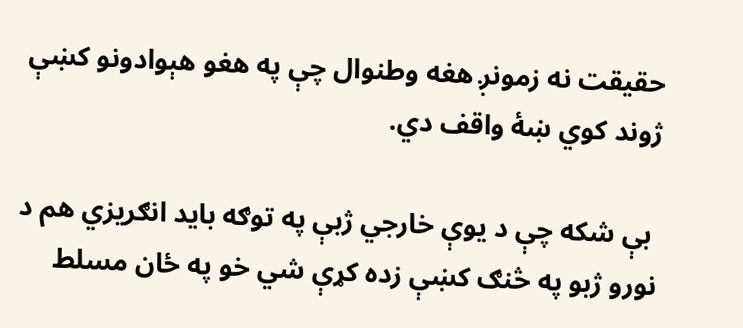حقيقت نه زمونږ هغه وطنوال چې په هغو هېوادونو کښې ژوند کوي ښۀ واقف دي.

 بې شکه چې د يوې خارجي ژبې په توګه بايد انګريزي هم د نورو ژبو په څنګ کښې زده کړې شي خو په ځان مسلط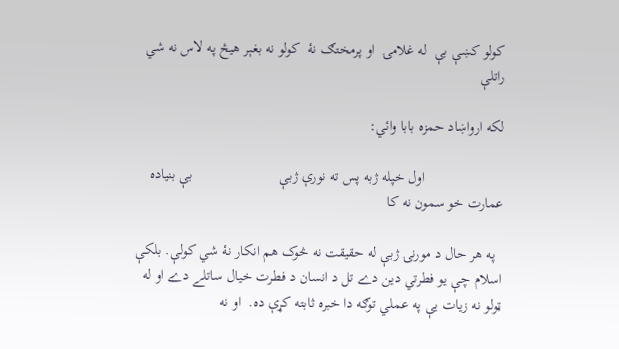کولو کښې بې  له غلامۍ  او پرمختګ نۀ  کولو نه بغېر هيڅ په لاس نه شي راتلې

لکه ارواښاد حمزه بابا وائي:

                     اول خپله ژبه پس ته نورې ژبې                       بې بنياده عمارت خو سمون نه کا

  په هر حال د مورنۍ ژبې له حقيقت نه څوک هم انکار نۀ شي کولې. بلکې اسلام چې يو فطرتي دين دے تل د انسان د فطرت خيال ساتلے دے او له ټولو نه زيات يې په عملي توګه دا خبره ثابته کړې ده.  او نه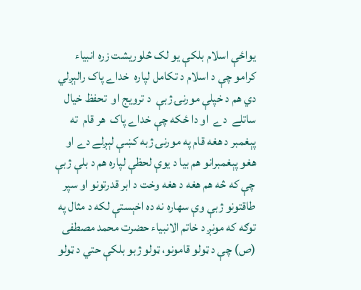يواځې اسلام بلکې يو لک څلوريشت زره انبياء کرامو چې د اسلام د تکامل لپاره  خداے پاک رالېږلي دي هم د خپلې مورنۍ ژبې  د ترويج او  تحفظ خيال ساتلے  دے  او دا ځکه چې خداے پاک  هر قام  ته پېغمبر د هغه قام په مورنۍ ژبه کښې لېږلے دے او هغو پېغمبرانو هم بيا د يوې لحظې لپاره هم د بلې ژبې چې که څه هم هغه د هغه وخت د ابر قدرتونو او سپر طاقتونو ژبې وې سهاره نه ده اخېستې لکه د مثال په توګه که مونږ د خاتم الانبياء حضرت محمد مصطفی (ص) چې د ټولو قامونو، ټولو ژبو بلکې حتي د ټولو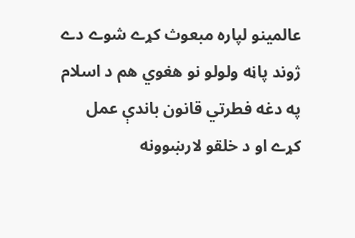عالمينو لپاره مبعوث کړے شوے دے ژوند پاڼه ولولو نو هغوي هم د اسلام په دغه فطرتي قانون باندې عمل کړے او د خلقو لارښوونه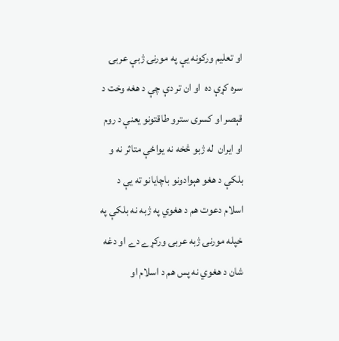او تعليم ورکونه يې په مورنۍ ژبې عربۍ سره کړې ده  او ان تر دې چې د هغه وخت د قېصر او کسری سترو طاقتونو يعنې د روم او ايران  له ژبو څخه نه يواځې متاثر نه و بلکې د هغو هېوادونو باچايانو ته يې د اسلام دعوت هم د هغوي په ژبه نه بلکې په خپله مورنۍ ژبه عربۍ ورکړے دے او دغه شان د هغوي نه پس هم د اسلام او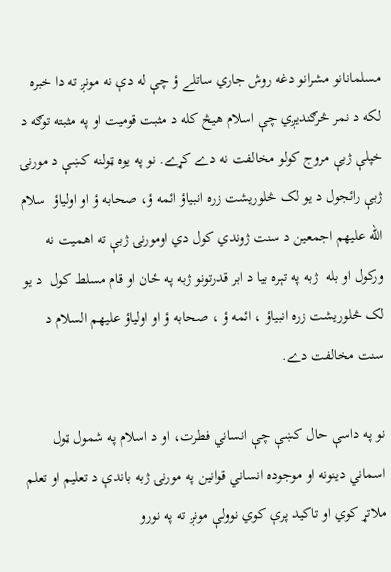مسلمانانو مشرانو دغه روش جاري ساتلے ؤ چې له دې نه مونږ ته دا خبره لکه د نمر څرګنديږي چې اسلام هيڅ کله د مثبت قوميت او په مثبته توګه د خپلې ژبې مروج کولو مخالفت نه دے کړے. نو په يوه ټولنه کښې د مورنۍ ژبې رائجول د يو لک څلوريشت زره انبياؤ ائمه ؤ، صحابه ؤ او اولياؤ  سلام الله عليهم اجمعين د سنت ژوندي کول دي اومورنۍ ژبې ته اهميت نه ورکول او بله  ژبه په تېره بيا د ابر قدرتونو ژبه په ځان او قام مسلط کول  د يو لک څلوريشت زره انبياؤ ، ائمه ؤ ، صحابه ؤ او اولياؤ عليهم السلام د سنت مخالفت دے.

نو په داسې حال کښې چې انساني فطرت، او د اسلام په شمول ټول اسماني دينونه او موجوده انساني قوانين په مورنۍ ژبه باندې د تعليم او تعلم ملاتړ کوي او تاکيد پرې کوي نوولې مونږ ته په نورو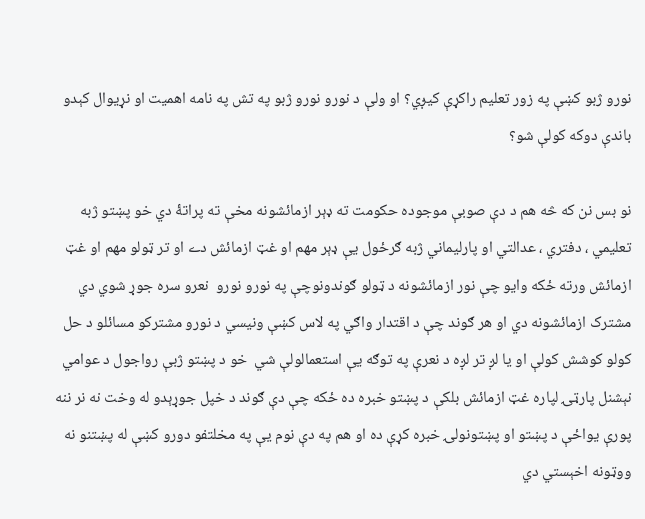نورو ژبو کښې په زور تعليم راکړې کيږي؟ او ولې د نورو نورو ژبو په تش په نامه اهميت او نړيوال کېدو باندې دوکه کولې شو؟

نو بس نن که څه هم د دې صوبې موجوده حکومت ته ډېر ازمائشونه مخې ته پراتۀ دي خو پښتو ژبه تعليمي ، دفتري ، عدالتي او پارليماني ژبه ګرځول يې ډېر مهم او غټ ازمائش دے او تر ټولو مهم او غټ ازمائش ورته ځکه وايو چې نور ازمائشونه د ټولو ګوندونوچې په نورو نورو  نعرو سره جوړ شوي دي مشترک ازمائشونه دي او هر ګوند چې د اقتدار واګي په لاس کښې ونيسي د نورو مشترکو مسائلو د حل کولو کوشش کولې او يا لږ تر لږه د نعرې په توګه يې استعمالولې شي  خو د پښتو ژبې رواجول د عوامي نېشنل پارټۍ لپاره غټ ازمائش بلکې د پښتو خبره ده ځکه چې دې ګوند د خپل جوړېدو له وخت نه نر ننه پورې يواځې د پښتو او پښتونولۍ خبره کړې ده او هم په دې نوم يې په مخلتفو دورو کښې له پښتنو نه ووټونه اخېستي دي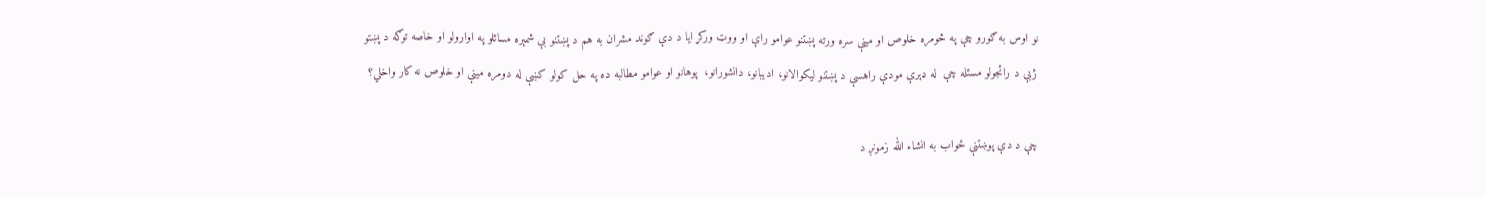نو اوس به ګورو چې په څومره خلوص او مينې سره ورته پښتنو عوامو راې او ووټ ورکړ ايا د دې ګوند مشران به هم د پښتنو بې شمېره مسائلو په اوارولو او خاصه توګه د پښتو ژبې د رائجولو مسئله چې  له ډېرې مودې راهسې د پښتنو ليکوالانو، اديبانو، دانشورانو،  پوهانو او عوامو مطالبه ده په حل کولو کښې له دومره مينې او خلوص نه کار واخلي؟

چې د دې پوښتنې ځواب به انشاء الله زمونږ د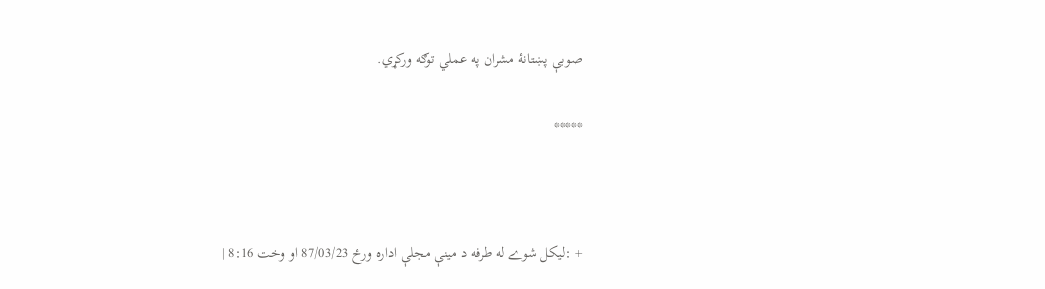صوبې پښتانۀ مشران په عملي توګه ورکړي.

*****



+ :ليکل شوے له طرفه د مينې مجلې اداره ورځ 87/03/23 او وخت 8:16 |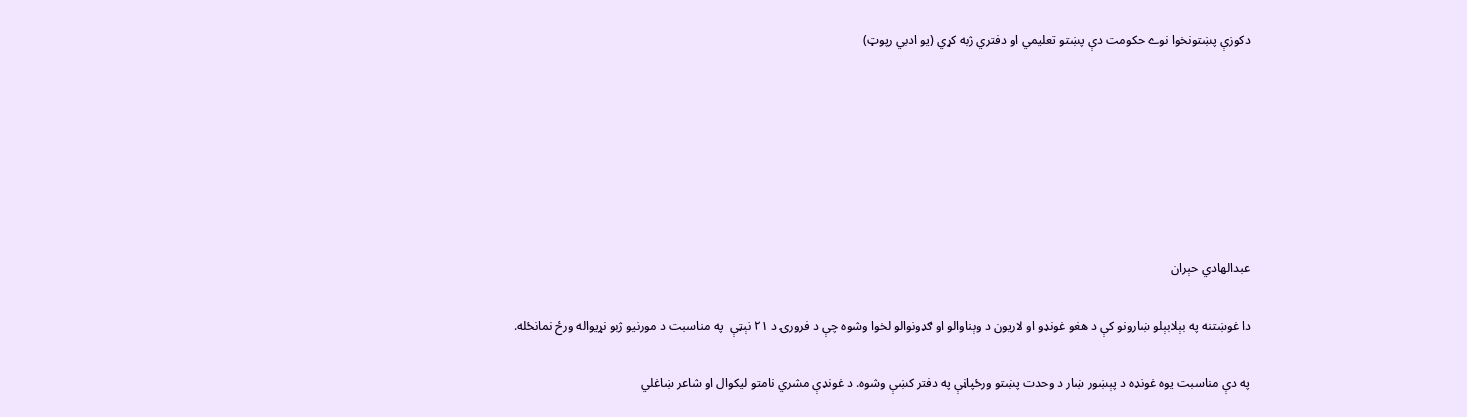دکوزې پښتونخوا نوے حکومت دې پښتو تعليمي او دفتري ژبه کړي (يو ادبي رپوټ)







عبدالهادي حېران

دا غوښتنه په بېلابېلو ښارونو کې د هغو غونډو او لاريون د وېناوالو او ګډونوالو لخوا وشوه چې د فرورۍ د ٢١ نېټې  په مناسبت د مورنيو ژبو نړيواله ورځ نمانځله.

په دې مناسبت يوه غونډه د پېښور ښار د وحدت پښتو ورځپاڼې په دفتر کښې وشوه. د غونډې مشري نامتو ليکوال او شاعر ښاغلي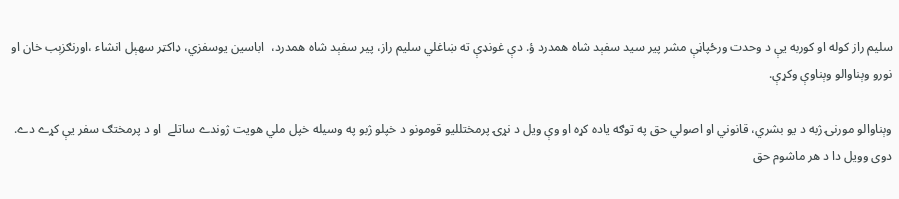سليم راز کوله او کوربه يې د وحدت ورځپاڼې مشر پير سيد سفېد شاه همدرد ؤ. دې غونډې ته ښاغلي سليم راز، پير سفېد شاه همدرد،  اباسين يوسفزي، ډاکټر سهېل انشاء ،اورنګزېب خان او نورو وېناوالو وېناوې وکړې.

وېناوالو مورنۍ ژبه د يو بشري، قانوني او اصولي حق په توګه ياده کړه او وې ويل د نړۍ پرمختلليو قومونو د خپلو ژبو په وسيله خپل ملي هويت ژوندے ساتلے  او د پرمختګ سفر يې کړے دے. دوى وويل دا د هر ماشوم حق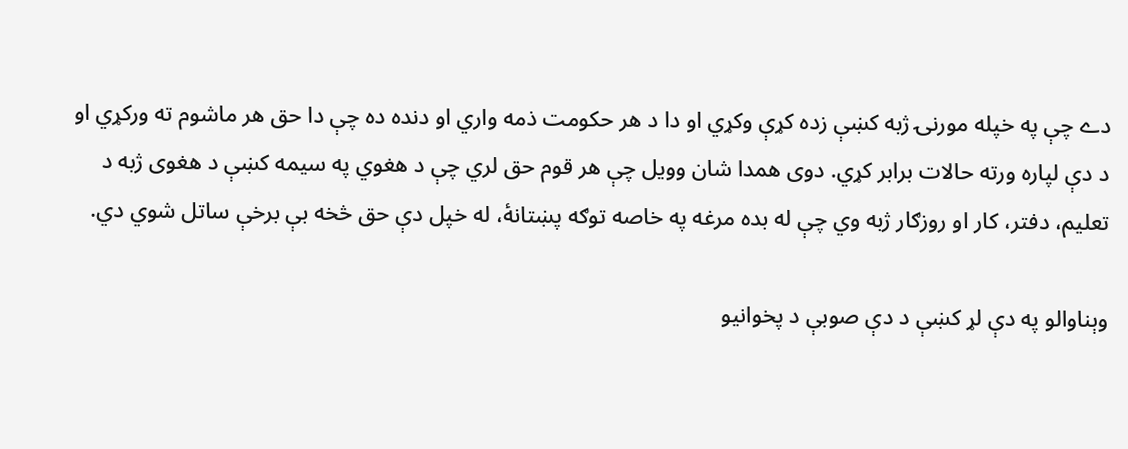دے چې په خپله مورنۍ ژبه کښې زده کړې وکړي او دا د هر حکومت ذمه واري او دنده ده چې دا حق هر ماشوم ته ورکړي او د دې لپاره ورته حالات برابر کړي. دوى همدا شان وويل چې هر قوم حق لري چې د هغوي په سيمه کښې د هغوى ژبه د تعليم، دفتر، کار او روزګار ژبه وي چې له بده مرغه په خاصه توګه پښتانۀ، له خپل دې حق څخه بې برخې ساتل شوي دي.

وېناوالو په دې لړ کښې د دې صوبې د پخوانيو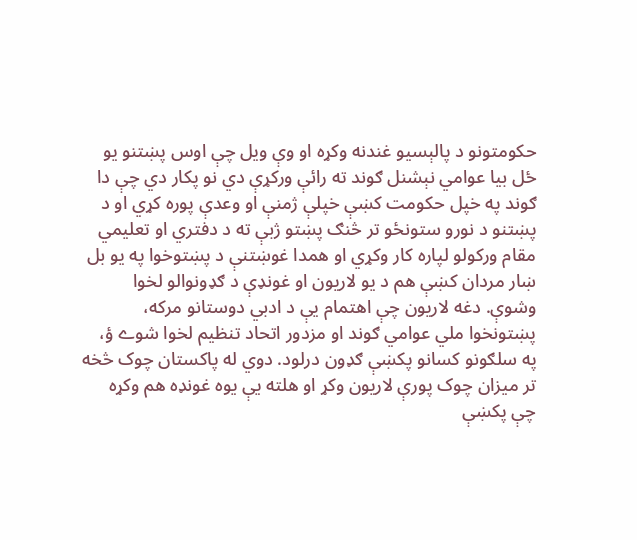حکومتونو د پالېسيو غندنه وکړه او وې ويل چې اوس پښتنو يو ځل بيا عوامي نېشنل ګوند ته رائې ورکړې دي نو پکار دي چې دا ګوند په خپل حکومت کښې خپلې ژمنې او وعدې پوره کړي او د پښتنو د نورو ستونځو تر څنګ پښتو ژبې ته د دفتري او تعليمي مقام ورکولو لپاره کار وکړي او همدا غوښتنې د پښتوخوا په يو بل ښار مردان کښې هم د يو لاريون او غونډې د ګډونوالو لخوا وشوې. دغه لاريون چې اهتمام يې د ادبي دوستانو مرکه، پښتونخوا ملي عوامي ګوند او مزدور اتحاد تنظيم لخوا شوے ؤ، په سلګونو کسانو پکښې ګډون درلود. دوي له پاکستان چوک څخه تر ميزان چوک پورې لاريون وکړ او هلته يې يوه غونډه هم وکړه چې پکښې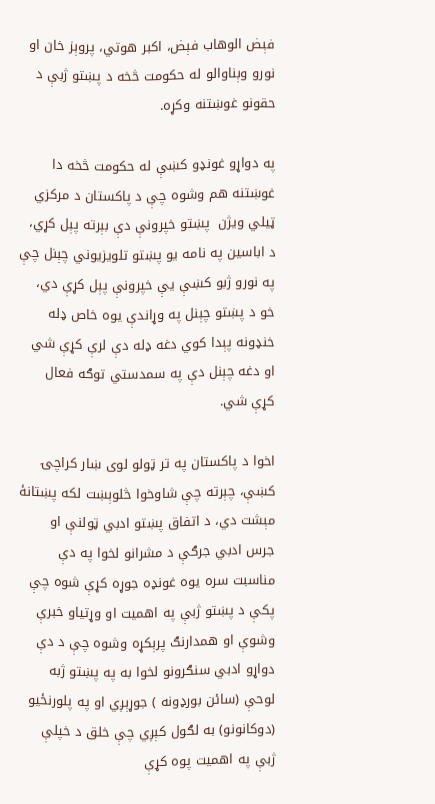فېض الوهاب فېض، اکبر هوتي، پروېز خان او نورو وېناوالو له حکومت څخه د پښتو ژبې د حقونو غوښتنه وکړه.

په دواړو غونډو کښې له حکومت څخه دا غوښتنه هم وشوه چې د پاکستان د مرکزي ټيلي ويژن  پښتو خپرونې دې بېرته پېل کړي، د اباسين په نامه يو پښتو تلويزيوني چېنل چې په نورو ژبو کښې يې خپرونې پېل کړې دي، خو د پښتو چېنل په وړاندې يوه خاص ډله خنډونه پېدا کوي دغه ډله دې لرې کړې شي او دغه چېنل دې په سمدستي توګه فعال کړې شي.

اخوا د پاکستان په تر ټولو لوى ښار کراچۍ کښې، چېرته چې شاوخوا څلوېښت لکه پښتانۀ مېشت دي، د اتفاق پښتو ادبي ټولنې او جرس ادبي جرګې د مشرانو لخوا په دې مناسبت سره يوه غونډه جوړه کړې شوه چې پکې د پښتو ژبې په اهميت او وړتياو خبرې وشوې او همدارنګ پرېکړه وشوه چې د دې دواړو ادبي سنګرونو لخوا به په پښتو ژبه لوحې (سائن بورډونه ) جوړېږي او په پلورنځيو (دوکانونو) به لګول کېږي چې خلق د خپلې ژبې په اهميت پوه کړې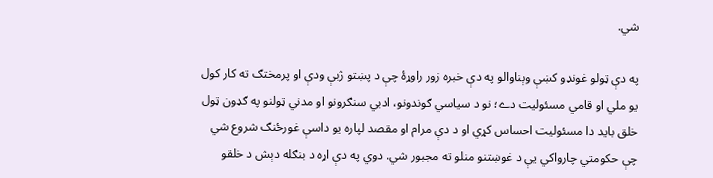شي.

په دې ټولو غونډو کښې وېناوالو په دې خبره زور راوړۀ چې د پښتو ژبې ودې او پرمختګ ته کار کول يو ملي او قامي مسئوليت دے؛ نو د سياسي ګوندونو، ادبي سنګرونو او مدني ټولنو په ګډون ټول خلق بايد دا مسئوليت احساس کړي او د دې مرام او مقصد لپاره يو داسې غورځنګ شروع شي چې حکومتي چارواکي يې د غوښتنو منلو ته مجبور شي. دوي په دې اړه د بنګله دېش د خلقو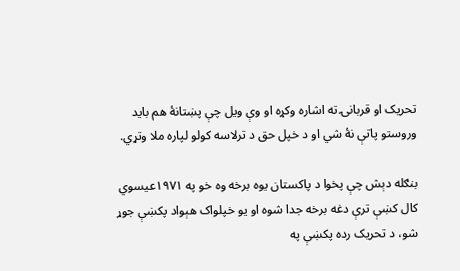تحريک او قربانۍ ته اشاره وکړه او وې ويل چې پښتانۀ هم بايد وروستو پاتې نۀ شي او د خپل حق د ترلاسه کولو لپاره ملا وتړي.

بنګله دېش چې پخوا د پاکستان يوه برخه وه خو په ١٩٧١‌عيسوي کال کښې ترې دغه برخه جدا شوه او يو خپلواک هېواد پکښې جوړ شو، د تحريک رده پکښې په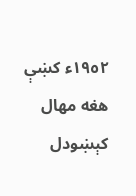١٩٥٢ء کښې هغه مهال کېښودل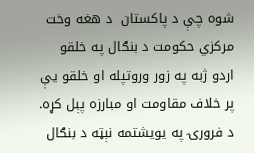شوه چې د پاکستان  د هغه وخت مرکزي حکومت د بنګال په خلقو اردو ژبه په زور وروتپله او خلقو يې پر خلاف مقاومت او مبارزه پېل کړه. د فرورۍ په يويشتمه نېټه د بنګال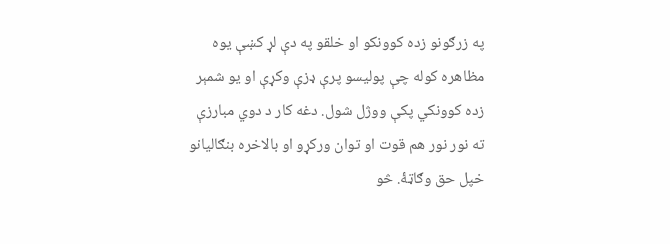په زرګونو زده کوونکو او خلقو په دې لړ کښې يوه مظاهره کوله چې پوليسو پرې ډزې وکړې او يو شمېر زده کوونکي پکې ووژل شول. دغه کار د دوي مبارزې ته نور نور هم قوت او توان ورکړو او بالاخره بنګاليانو خپل حق وګاټۀ. څو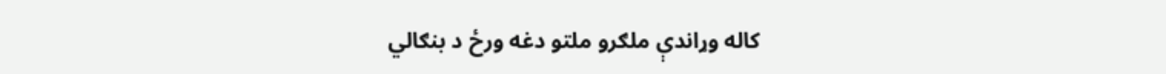کاله وړاندې ملګرو ملتو دغه ورځ د بنګالي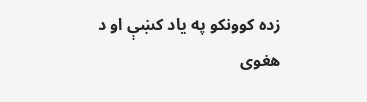زده کوونکو په ياد کښې او د هغوى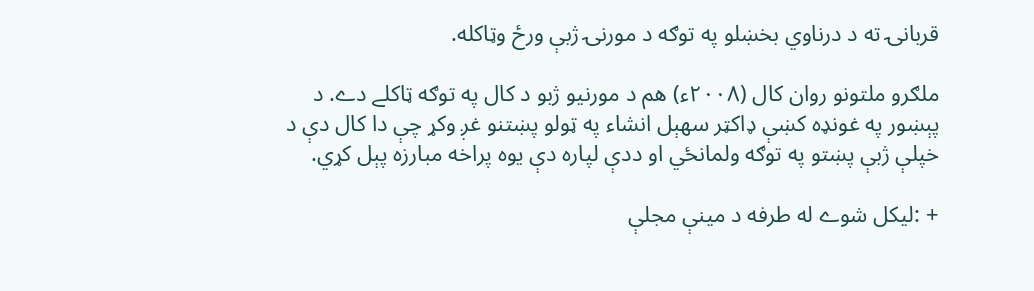قربانۍ ته د درناوي بخښلو په توګه د مورنۍ ژبې ورځ وټاکله.

ملګرو ملتونو روان کال (٢٠٠٨ء) هم د مورنيو ژبو د کال په توګه ټاکلے دے. د پېښور په غونډه کښې ډاکټر سهېل انشاء په ټولو پښتنو غږ وکړ چې دا کال دې د خپلې ژبې پښتو په توګه ولمانځي او ددې لپاره دې يوه پراخه مبارزه پېل کړي.

+ :ليکل شوے له طرفه د مينې مجلې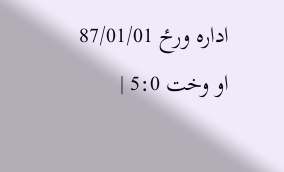اداره ورځ 87/01/01 او وخت 5:0 |